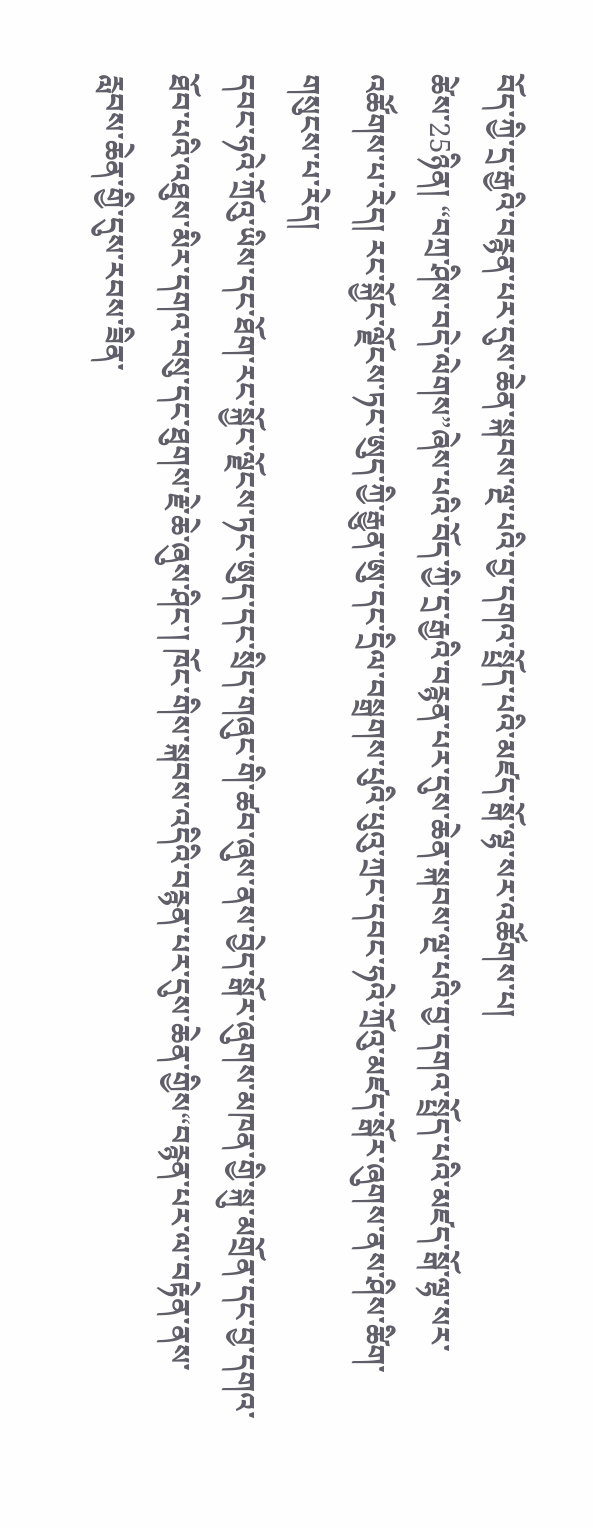བོད་ཀྱི་དྲ་རྒྱའི་བརྙན་པར་དུས་ཆེན་སྐབས་ལྔ་པའི་བྱ་དགའ་སྤྲོད་པའི་མཛད་སྒོ་ལྷ་སར་འཚོགས་པ།
ཚེས་25ཉིན། “བཀྲ་ཤིས་བདེ་ལེགས”ཞེས་པའི་བོད་ཀྱི་དྲ་རྒྱའི་བརྙན་པར་དུས་ཆེན་སྐབས་ལྔ་པའི་བྱ་དགའ་སྤྲོད་པའི་མཛད་སྒོ་ལྷ་སར་འཚོགས་པ་རེད། རང་སྐྱོང་ལྗོངས་ཏང་ཨུད་ཀྱི་རྒྱུན་ཨུ་དང་དྲིལ་བསྒྲགས་པུའི་པུའུ་ཀྲང་དབང་ཧའེ་ཀྲོའུ་མཛད་སྒོར་ཞུགས་ནས་ཤིས་ཚིག་གསུངས་པ་རེད།
དབང་ཧའེ་ཀྲོའུ་ཡིས་དང་ཐོག་རང་སྐྱོང་ལྗོངས་ཏང་ཨུད་དང་སྲིད་གཞུང་གི་ཚབ་ཞུས་ནས་བྱེད་སྒོར་ཞུགས་མཁན་གྱི་སྐུ་མགྲོན་དང་བྱ་དགའ་ཐོབ་པའི་འཐུས་མིར་དགའ་བསུ་དང་ཐུགས་རྗེ་ཆེ་ཞུས་ཤིང་། ཁོང་གིས་སྐབས་འདིའི་བརྙན་པར་དུས་ཆེན་གྱིས“བརྙན་པར་ལ་བརྟེན་ནས་རླབས་ཆེན་གྱི་དུས་རབས་ཟིན་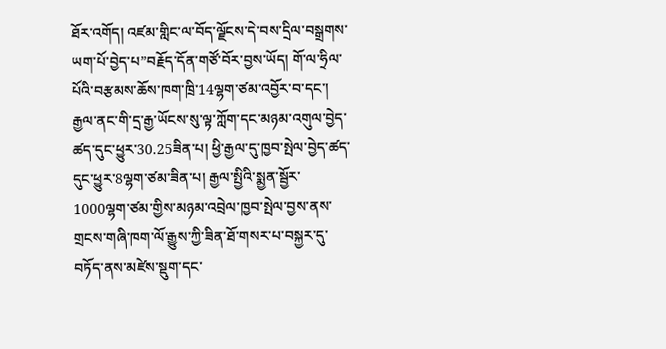ཐོར་འགོད། འཛམ་གླིང་ལ་བོད་ལྗོངས་དེ་བས་དྲིལ་བསྒྲགས་ཡག་པོ་བྱེད་པ”བརྗོད་དོན་གཙོ་བོར་བྱས་ཡོད། གོ་ལ་ཧྲིལ་པོའི་བརྩམས་ཆོས་ཁག་ཁྲི་14ལྷག་ཙམ་འབྱོར་བ་དང་། རྒྱལ་ནང་གི་དྲ་རྒྱ་ཡོངས་སུ་ལྟ་ཀློག་དང་མཉམ་འགུལ་བྱེད་ཚད་དུང་ཕྱུར་30.25ཟིན་པ། ཕྱི་རྒྱལ་དུ་ཁྱབ་སྤེལ་བྱེད་ཚད་དུང་ཕྱུར་8ལྷག་ཙམ་ཟིན་པ། རྒྱལ་སྤྱིའི་སྨྱན་སྦྱོར་1000ལྷག་ཙམ་གྱིས་མཉམ་འབྲེལ་ཁྱབ་སྤེལ་བྱས་ནས་གྲངས་གཞི་ཁག་ལོ་རྒྱུས་ཀྱི་ཟིན་ཐོ་གསར་པ་བསྐྱར་དུ་བཏོད་ནས་མཛེས་སྡུག་དང་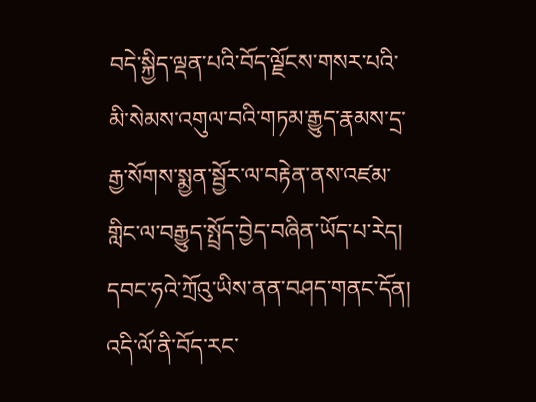བདེ་སྐྱིད་ལྡན་པའི་བོད་ལྗོངས་གསར་པའི་མི་སེམས་འགུལ་བའི་གཏམ་རྒྱུད་རྣམས་དྲ་རྒྱ་སོགས་སྨྱན་སྦྱོར་ལ་བརྟེན་ནས་འཛམ་གླིང་ལ་བརྒྱུད་སྤྲོད་བྱེད་བཞིན་ཡོད་པ་རེད།
དབང་ཧའེ་ཀྲོའུ་ཡིས་ནན་བཤད་གནང་དོན། འདི་ལོ་ནི་བོད་རང་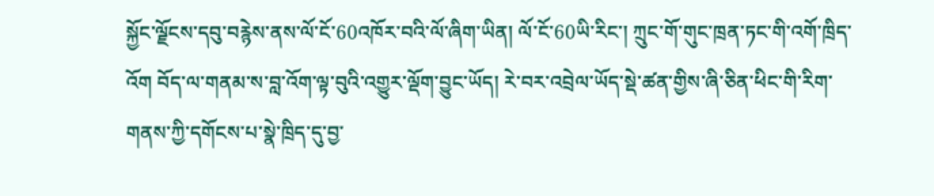སྐྱོང་ལྗོངས་དབུ་བརྙེས་ནས་ལོ་ངོ་60འཁོར་བའི་ལོ་ཞིག་ཡིན། ལོ་ངོ་60ཡི་རིང་། ཀྲུང་གོ་གུང་ཁྲན་ཏང་གི་འགོ་ཁྲིད་འོག བོད་ལ་གནམ་ས་བླ་འོག་ལྟ་བུའི་འགྱུར་ལྡོག་བྱུང་ཡོད། རེ་བར་འབྲེལ་ཡོད་སྡེ་ཚན་གྱིས་ཞི་ཅིན་ཕིང་གི་རིག་གནས་ཀྱི་དགོངས་པ་སྣེ་ཁྲིད་དུ་བྱ་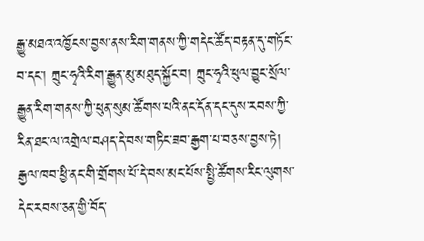རྒྱུ་མཐའ་འཁྱོངས་བྱས་ནས་རིག་གནས་ཀྱི་གདེང་ཚོད་བརྟན་དུ་གཏོང་བ་དང་། ཀྲུང་ཧྭའི་རིག་རྒྱུན་མུ་མཐུད་སྐྱོང་བ། ཀྲུང་ཧྭའི་ཕུལ་བྱུང་སྲོལ་རྒྱུན་རིག་གནས་ཀྱི་ཕུན་སུམ་ཚོགས་པའི་ནང་དོན་དང་དུས་རབས་ཀྱི་རིན་ཐང་ལ་འགྲེལ་བཤད་དེ་བས་གཏིང་ཟབ་རྒྱག་པ་བཅས་བྱས་ཏེ། རྒྱལ་ཁབ་ཕྱི་ནང་གི་གྲོགས་པོ་དེ་བས་མང་པོས་སྤྱི་ཚོགས་རིང་ལུགས་དེང་རབས་ཅན་གྱི་བོད་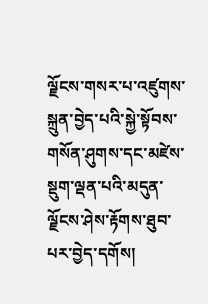ལྗོངས་གསར་པ་འཛུགས་སྐྲུན་བྱེད་པའི་སྐྱེ་སྟོབས་གསོན་ཤུགས་དང་མཛེས་སྡུག་ལྡན་པའི་མདུན་ལྗོངས་ཤེས་རྟོགས་ཐུབ་པར་བྱེད་དགོས།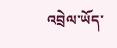འབྲེལ་ཡོད་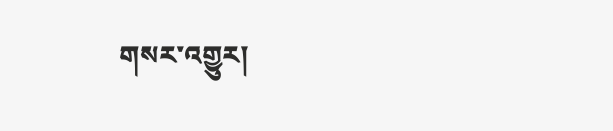གསར་འགྱུར།